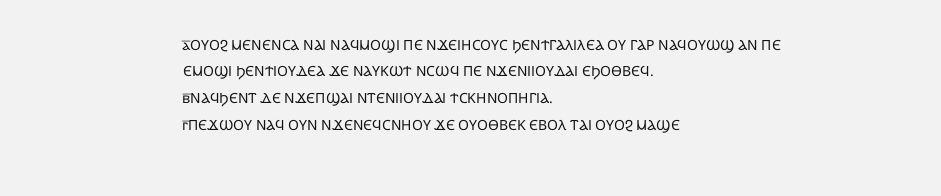ⲁ̅ⲞⲨⲞϨ ⲘⲈⲚⲈⲚⲤⲀ ⲚⲀⲒ ⲚⲀϤⲘⲞϢⲒ ⲠⲈ ⲚϪⲈⲒⲎⲤⲞⲨⲤ ϦⲈⲚϮⲄⲀⲖⲒⲖⲈⲀ ⲞⲨ ⲄⲀⲢ ⲚⲀϤⲞⲨⲰϢ ⲀⲚ ⲠⲈ ⲈⲘⲞϢⲒ ϦⲈⲚϮⲒⲞⲨⲆⲈⲀ ϪⲈ ⲚⲀⲨⲔⲰϮ ⲚⲤⲰϤ ⲠⲈ ⲚϪⲈⲚⲒⲒⲞⲨⲆⲀⲒ ⲈϦⲞⲐⲂⲈϤ.
ⲃ̅ⲚⲀϤϦⲈⲚⲦ ⲆⲈ ⲚϪⲈⲠϢⲀⲒ ⲚⲦⲈⲚⲒⲒⲞⲨⲆⲀⲒ ϮⲤⲔⲎⲚⲞⲠⲎⲄⲒⲀ.
ⲅ̅ⲠⲈϪⲰⲞⲨ ⲚⲀϤ ⲞⲨⲚ ⲚϪⲈⲚⲈϤⲤⲚⲎⲞⲨ ϪⲈ ⲞⲨⲞⲐⲂⲈⲔ ⲈⲂⲞⲖ ⲦⲀⲒ ⲞⲨⲞϨ ⲘⲀϢⲈ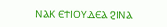ⲚⲀⲔ ⲈϮⲒⲞⲨⲆⲈⲀ ϨⲒⲚⲀ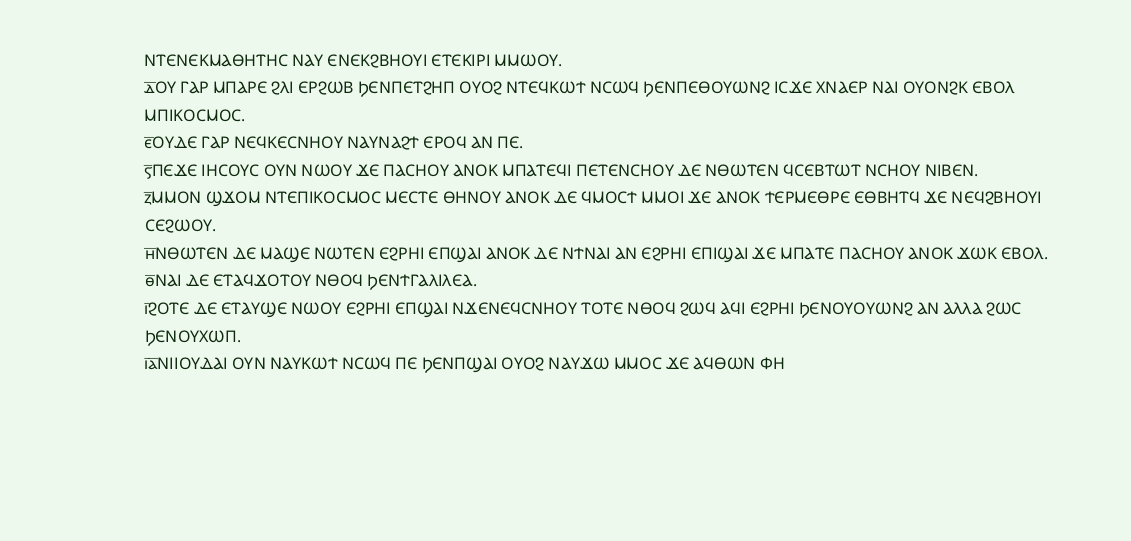ⲚⲦⲈⲚⲈⲔⲘⲀⲐⲎⲦⲎⲤ ⲚⲀⲨ ⲈⲚⲈⲔϨⲂⲎⲞⲨⲒ ⲈⲦⲈⲔⲒⲢⲒ ⲘⲘⲰⲞⲨ.
ⲇ̅ⲞⲨ ⲄⲀⲢ ⲘⲠⲀⲢⲈ ϨⲖⲒ ⲈⲢϨⲰⲂ ϦⲈⲚⲠⲈⲦϨⲎⲠ ⲞⲨⲞϨ ⲚⲦⲈϤⲔⲰϮ ⲚⲤⲰϤ ϦⲈⲚⲠⲈⲐⲞⲨⲰⲚϨ ⲒⲤϪⲈ ⲬⲚⲀⲈⲢ ⲚⲀⲒ ⲞⲨⲞⲚϨⲔ ⲈⲂⲞⲖ ⲘⲠⲒⲔⲞⲤⲘⲞⲤ.
ⲉ̅ⲞⲨⲆⲈ ⲄⲀⲢ ⲚⲈϤⲔⲈⲤⲚⲎⲞⲨ ⲚⲀⲨⲚⲀϨϮ ⲈⲢⲞϤ ⲀⲚ ⲠⲈ.
ⲋ̅ⲠⲈϪⲈ ⲒⲎⲤⲞⲨⲤ ⲞⲨⲚ ⲚⲰⲞⲨ ϪⲈ ⲠⲀⲤⲎⲞⲨ ⲀⲚⲞⲔ ⲘⲠⲀⲦⲈϤⲒ ⲠⲈⲦⲈⲚⲤⲎⲞⲨ ⲆⲈ ⲚⲐⲰⲦⲈⲚ ϤⲤⲈⲂⲦⲰⲦ ⲚⲤⲎⲞⲨ ⲚⲒⲂⲈⲚ.
ⲍ̅ⲘⲘⲞⲚ ϢϪⲞⲘ ⲚⲦⲈⲠⲒⲔⲞⲤⲘⲞⲤ ⲘⲈⲤⲦⲈ ⲐⲎⲚⲞⲨ ⲀⲚⲞⲔ ⲆⲈ ϤⲘⲞⲤϮ ⲘⲘⲞⲒ ϪⲈ ⲀⲚⲞⲔ ϮⲈⲢⲘⲈⲐⲢⲈ ⲈⲐⲂⲎⲦϤ ϪⲈ ⲚⲈϤϨⲂⲎⲞⲨⲒ ⲤⲈϨⲰⲞⲨ.
ⲏ̅ⲚⲐⲰⲦⲈⲚ ⲆⲈ ⲘⲀϢⲈ ⲚⲰⲦⲈⲚ ⲈϨⲢⲎⲒ ⲈⲠϢⲀⲒ ⲀⲚⲞⲔ ⲆⲈ ⲚϮⲚⲀⲒ ⲀⲚ ⲈϨⲢⲎⲒ ⲈⲠⲒϢⲀⲒ ϪⲈ ⲘⲠⲀⲦⲈ ⲠⲀⲤⲎⲞⲨ ⲀⲚⲞⲔ ϪⲰⲔ ⲈⲂⲞⲖ.
ⲑ̅ⲚⲀⲒ ⲆⲈ ⲈⲦⲀϤϪⲞⲦⲞⲨ ⲚⲐⲞϤ ϦⲈⲚϮⲄⲀⲖⲒⲖⲈⲀ.
ⲓ̅ϨⲞⲦⲈ ⲆⲈ ⲈⲦⲀⲨϢⲈ ⲚⲰⲞⲨ ⲈϨⲢⲎⲒ ⲈⲠϢⲀⲒ ⲚϪⲈⲚⲈϤⲤⲚⲎⲞⲨ ⲦⲞⲦⲈ ⲚⲐⲞϤ ϨⲰϤ ⲀϤⲒ ⲈϨⲢⲎⲒ ϦⲈⲚⲞⲨⲞⲨⲰⲚϨ ⲀⲚ ⲀⲖⲖⲀ ϨⲰⲤ ϦⲈⲚⲞⲨⲬⲰⲠ.
ⲓ̅ⲁ̅ⲚⲒⲒⲞⲨⲆⲀⲒ ⲞⲨⲚ ⲚⲀⲨⲔⲰϮ ⲚⲤⲰϤ ⲠⲈ ϦⲈⲚⲠϢⲀⲒ ⲞⲨⲞϨ ⲚⲀⲨϪⲰ ⲘⲘⲞⲤ ϪⲈ ⲀϤⲐⲰⲚ ⲪⲎ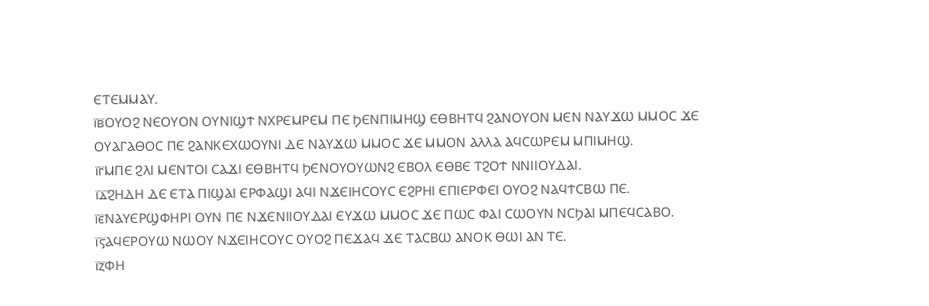ⲈⲦⲈⲘⲘⲀⲨ.
ⲓ̅ⲃ̅ⲞⲨⲞϨ ⲚⲈⲞⲨⲞⲚ ⲞⲨⲚⲒϢϮ ⲚⲬⲢⲈⲘⲢⲈⲘ ⲠⲈ ϦⲈⲚⲠⲒⲘⲎϢ ⲈⲐⲂⲎⲦϤ ϨⲀⲚⲞⲨⲞⲚ ⲘⲈⲚ ⲚⲀⲨϪⲰ ⲘⲘⲞⲤ ϪⲈ ⲞⲨⲀⲄⲀⲐⲞⲤ ⲠⲈ ϨⲀⲚⲔⲈⲬⲰⲞⲨⲚⲒ ⲆⲈ ⲚⲀⲨϪⲰ ⲘⲘⲞⲤ ϪⲈ ⲘⲘⲞⲚ ⲀⲖⲖⲀ ⲀϤⲤⲰⲢⲈⲘ ⲘⲠⲒⲘⲎϢ.
ⲓ̅ⲅ̅ⲘⲠⲈ ϨⲖⲒ ⲘⲈⲚⲦⲞⲒ ⲤⲀϪⲒ ⲈⲐⲂⲎⲦϤ ϦⲈⲚⲞⲨⲞⲨⲰⲚϨ ⲈⲂⲞⲖ ⲈⲐⲂⲈ ⲦϨⲞϮ ⲚⲚⲒⲒⲞⲨⲆⲀⲒ.
ⲓ̅ⲇ̅ϨⲎⲆⲎ ⲆⲈ ⲈⲦⲀ ⲠⲒϢⲀⲒ ⲈⲢⲪⲀϢⲒ ⲀϤⲒ ⲚϪⲈⲒⲎⲤⲞⲨⲤ ⲈϨⲢⲎⲒ ⲈⲠⲒⲈⲢⲪⲈⲒ ⲞⲨⲞϨ ⲚⲀϤϮⲤⲂⲰ ⲠⲈ.
ⲓ̅ⲉ̅ⲚⲀⲨⲈⲢϢⲪⲎⲢⲒ ⲞⲨⲚ ⲠⲈ ⲚϪⲈⲚⲒⲒⲞⲨⲆⲀⲒ ⲈⲨϪⲰ ⲘⲘⲞⲤ ϪⲈ ⲠⲰⲤ ⲪⲀⲒ ⲤⲰⲞⲨⲚ ⲚⲤϦⲀⲒ ⲘⲠⲈϤⲤⲀⲂⲞ.
ⲓ̅ⲋ̅ⲀϤⲈⲢⲞⲨⲰ ⲚⲰⲞⲨ ⲚϪⲈⲒⲎⲤⲞⲨⲤ ⲞⲨⲞϨ ⲠⲈϪⲀϤ ϪⲈ ⲦⲀⲤⲂⲰ ⲀⲚⲞⲔ ⲐⲰⲒ ⲀⲚ ⲦⲈ.
ⲓ̅ⲍ̅ⲪⲎ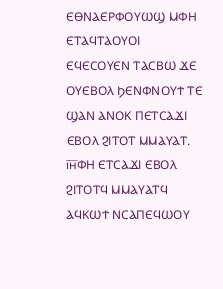ⲈⲐⲚⲀⲈⲢⲪⲞⲨⲰϢ ⲘⲪⲎ ⲈⲦⲀϤⲦⲀⲞⲨⲞⲒ ⲈϤⲈⲤⲞⲨⲈⲚ ⲦⲀⲤⲂⲰ ϪⲈ ⲞⲨⲈⲂⲞⲖ ϦⲈⲚⲪⲚⲞⲨϮ ⲦⲈ ϢⲀⲚ ⲀⲚⲞⲔ ⲠⲈⲦⲤⲀϪⲒ ⲈⲂⲞⲖ ϨⲒⲦⲞⲦ ⲘⲘⲀⲨⲀⲦ.
ⲓ̅ⲏ̅ⲪⲎ ⲈⲦⲤⲀϪⲒ ⲈⲂⲞⲖ ϨⲒⲦⲞⲦϤ ⲘⲘⲀⲨⲀⲦϤ ⲀϤⲔⲰϮ ⲚⲤⲀⲠⲈϤⲰⲞⲨ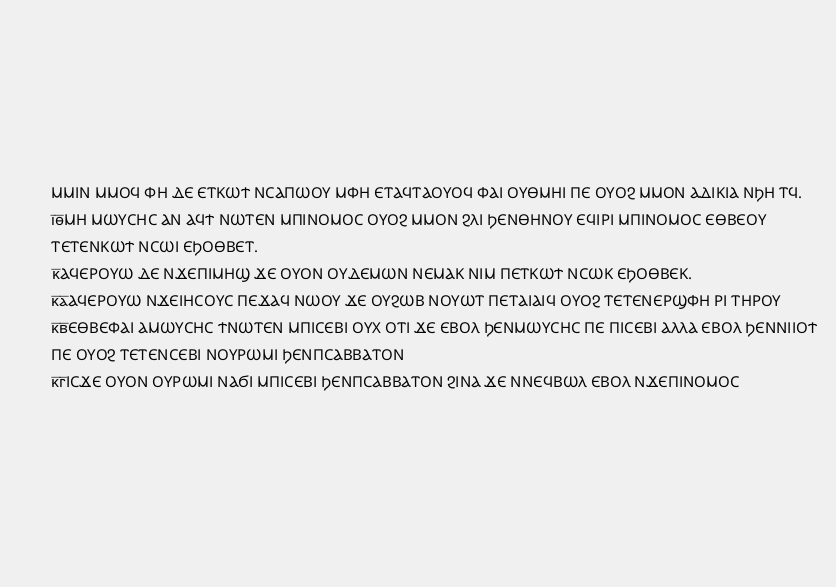ⲘⲘⲒⲚ ⲘⲘⲞϤ ⲪⲎ ⲆⲈ ⲈⲦⲔⲰϮ ⲚⲤⲀⲠⲰⲞⲨ ⲘⲪⲎ ⲈⲦⲀϤⲦⲀⲞⲨⲞϤ ⲪⲀⲒ ⲞⲨⲐⲘⲎⲒ ⲠⲈ ⲞⲨⲞϨ ⲘⲘⲞⲚ ⲀⲆⲒⲔⲒⲀ ⲚϦⲎ ⲦϤ.
ⲓ̅ⲑ̅ⲘⲎ ⲘⲰⲨⲤⲎⲤ ⲀⲚ ⲀϤϮ ⲚⲰⲦⲈⲚ ⲘⲠⲒⲚⲞⲘⲞⲤ ⲞⲨⲞϨ ⲘⲘⲞⲚ ϨⲖⲒ ϦⲈⲚⲐⲎⲚⲞⲨ ⲈϤⲒⲢⲒ ⲘⲠⲒⲚⲞⲘⲞⲤ ⲈⲐⲂⲈⲞⲨ ⲦⲈⲦⲈⲚⲔⲰϮ ⲚⲤⲰⲒ ⲈϦⲞⲐⲂⲈⲦ.
ⲕ̅ⲀϤⲈⲢⲞⲨⲰ ⲆⲈ ⲚϪⲈⲠⲒⲘⲎϢ ϪⲈ ⲞⲨⲞⲚ ⲞⲨⲆⲈⲘⲰⲚ ⲚⲈⲘⲀⲔ ⲚⲒⲘ ⲠⲈⲦⲔⲰϮ ⲚⲤⲰⲔ ⲈϦⲞⲐⲂⲈⲔ.
ⲕ̅ⲁ̅ⲀϤⲈⲢⲞⲨⲰ ⲚϪⲈⲒⲎⲤⲞⲨⲤ ⲠⲈϪⲀϤ ⲚⲰⲞⲨ ϪⲈ ⲞⲨϨⲰⲂ ⲚⲞⲨⲰⲦ ⲠⲈⲦⲀⲒⲀⲒϤ ⲞⲨⲞϨ ⲦⲈⲦⲈⲚⲈⲢϢⲪⲎ ⲢⲒ ⲦⲎⲢⲞⲨ
ⲕ̅ⲃ̅ⲈⲐⲂⲈⲪⲀⲒ ⲀⲘⲰⲨⲤⲎⲤ ϮⲚⲰⲦⲈⲚ ⲘⲠⲒⲤⲈⲂⲒ ⲞⲨⲬ ⲞⲦⲒ ϪⲈ ⲈⲂⲞⲖ ϦⲈⲚⲘⲰⲨⲤⲎⲤ ⲠⲈ ⲠⲒⲤⲈⲂⲒ ⲀⲖⲖⲀ ⲈⲂⲞⲖ ϦⲈⲚⲚⲒⲒⲞϮ ⲠⲈ ⲞⲨⲞϨ ⲦⲈⲦⲈⲚⲤⲈⲂⲒ ⲚⲞⲨⲢⲰⲘⲒ ϦⲈⲚⲠⲤⲀⲂⲂⲀⲦⲞⲚ
ⲕ̅ⲅ̅ⲒⲤϪⲈ ⲞⲨⲞⲚ ⲞⲨⲢⲰⲘⲒ ⲚⲀϬⲒ ⲘⲠⲒⲤⲈⲂⲒ ϦⲈⲚⲠⲤⲀⲂⲂⲀⲦⲞⲚ ϨⲒⲚⲀ ϪⲈ ⲚⲚⲈϤⲂⲰⲖ ⲈⲂⲞⲖ ⲚϪⲈⲠⲒⲚⲞⲘⲞⲤ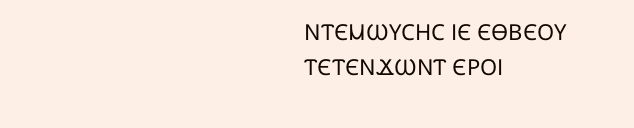ⲚⲦⲈⲘⲰⲨⲤⲎⲤ ⲒⲈ ⲈⲐⲂⲈⲞⲨ ⲦⲈⲦⲈⲚϪⲰⲚⲦ ⲈⲢⲞⲒ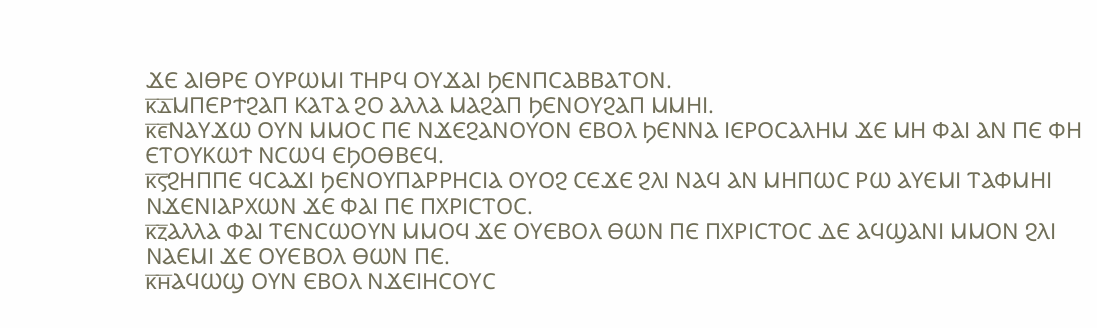ϪⲈ ⲀⲒⲐⲢⲈ ⲞⲨⲢⲰⲘⲒ ⲦⲎⲢϤ ⲞⲨϪⲀⲒ ϦⲈⲚⲠⲤⲀⲂⲂⲀⲦⲞⲚ.
ⲕ̅ⲇ̅ⲘⲠⲈⲢϮϨⲀⲠ ⲔⲀⲦⲀ ϨⲞ ⲀⲖⲖⲀ ⲘⲀϨⲀⲠ ϦⲈⲚⲞⲨϨⲀⲠ ⲘⲘⲎⲒ.
ⲕ̅ⲉ̅ⲚⲀⲨϪⲰ ⲞⲨⲚ ⲘⲘⲞⲤ ⲠⲈ ⲚϪⲈϨⲀⲚⲞⲨⲞⲚ ⲈⲂⲞⲖ ϦⲈⲚⲚⲀ ⲒⲈⲢⲞⲤⲀⲖⲎⲘ ϪⲈ ⲘⲎ ⲪⲀⲒ ⲀⲚ ⲠⲈ ⲪⲎ ⲈⲦⲞⲨⲔⲰϮ ⲚⲤⲰϤ ⲈϦⲞⲐⲂⲈϤ.
ⲕ̅ⲋ̅ϨⲎⲠⲠⲈ ϤⲤⲀϪⲒ ϦⲈⲚⲞⲨⲠⲀⲢⲢⲎⲤⲒⲀ ⲞⲨⲞϨ ⲤⲈϪⲈ ϨⲖⲒ ⲚⲀϤ ⲀⲚ ⲘⲎⲠⲰⲤ ⲢⲰ ⲀⲨⲈⲘⲒ ⲦⲀⲪⲘⲎⲒ ⲚϪⲈⲚⲒⲀⲢⲬⲰⲚ ϪⲈ ⲪⲀⲒ ⲠⲈ ⲠⲬⲢⲒⲤⲦⲞⲤ.
ⲕ̅ⲍ̅ⲀⲖⲖⲀ ⲪⲀⲒ ⲦⲈⲚⲤⲰⲞⲨⲚ ⲘⲘⲞϤ ϪⲈ ⲞⲨⲈⲂⲞⲖ ⲐⲰⲚ ⲠⲈ ⲠⲬⲢⲒⲤⲦⲞⲤ ⲆⲈ ⲀϤϢⲀⲚⲒ ⲘⲘⲞⲚ ϨⲖⲒ ⲚⲀⲈⲘⲒ ϪⲈ ⲞⲨⲈⲂⲞⲖ ⲐⲰⲚ ⲠⲈ.
ⲕ̅ⲏ̅ⲀϤⲰϢ ⲞⲨⲚ ⲈⲂⲞⲖ ⲚϪⲈⲒⲎⲤⲞⲨⲤ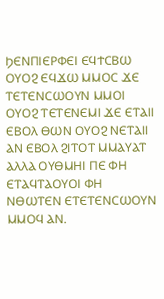ϦⲈⲚⲠⲒⲈⲢⲪⲈⲒ ⲈϤϮⲤⲂⲰ ⲞⲨⲞϨ ⲈϤϪⲰ ⲘⲘⲞⲤ ϪⲈ ⲦⲈⲦⲈⲚⲤⲰⲞⲨⲚ ⲘⲘⲞⲒ ⲞⲨⲞϨ ⲦⲈⲦⲈⲚⲈⲘⲒ ϪⲈ ⲈⲦⲀⲒⲒ ⲈⲂⲞⲖ ⲐⲰⲚ ⲞⲨⲞϨ ⲚⲈⲦⲀⲒⲒ ⲀⲚ ⲈⲂⲞⲖ ϨⲒⲦⲞⲦ ⲘⲘⲀⲨⲀⲦ ⲀⲖⲖⲀ ⲞⲨⲐⲘⲎⲒ ⲠⲈ ⲪⲎ ⲈⲦⲀϤⲦⲀⲞⲨⲞⲒ ⲪⲎ ⲚⲐⲰⲦⲈⲚ ⲈⲦⲈⲦⲈⲚⲤⲰⲞⲨⲚ ⲘⲘⲞϤ ⲀⲚ.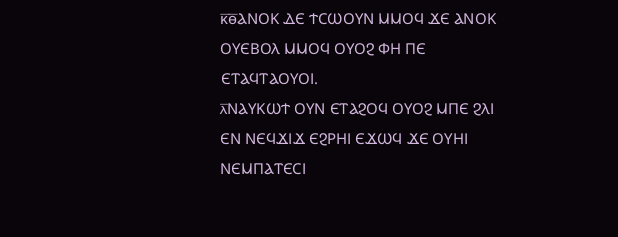ⲕ̅ⲑ̅ⲀⲚⲞⲔ ⲆⲈ ϮⲤⲰⲞⲨⲚ ⲘⲘⲞϤ ϪⲈ ⲀⲚⲞⲔ ⲞⲨⲈⲂⲞⲖ ⲘⲘⲞϤ ⲞⲨⲞϨ ⲪⲎ ⲠⲈ ⲈⲦⲀϤⲦⲀⲞⲨⲞⲒ.
ⲗ̅ⲚⲀⲨⲔⲰϮ ⲞⲨⲚ ⲈⲦⲀϨⲞϤ ⲞⲨⲞϨ ⲘⲠⲈ ϨⲖⲒ ⲈⲚ ⲚⲈϤϪⲒϪ ⲈϨⲢⲎⲒ ⲈϪⲰϤ ϪⲈ ⲞⲨⲎⲒ ⲚⲈⲘⲠⲀⲦⲈⲤⲒ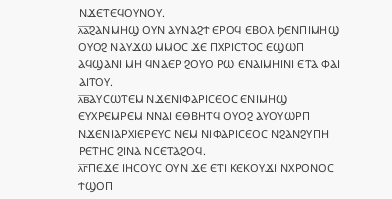ⲚϪⲈⲦⲈϤⲞⲨⲚⲞⲨ.
ⲗ̅ⲁ̅ϨⲀⲚⲘⲎϢ ⲞⲨⲚ ⲀⲨⲚⲀϨϮ ⲈⲢⲞϤ ⲈⲂⲞⲖ ϦⲈⲚⲠⲒⲘⲎϢ ⲞⲨⲞϨ ⲚⲀⲨϪⲰ ⲘⲘⲞⲤ ϪⲈ ⲠⲬⲢⲒⲤⲦⲞⲤ ⲈϢⲰⲠ ⲀϤϢⲀⲚⲒ ⲘⲎ ϤⲚⲀⲈⲢ ϨⲞⲨⲞ ⲢⲰ ⲈⲚⲀⲒⲘⲎⲒⲚⲒ ⲈⲦⲀ ⲪⲀⲒ ⲀⲒⲦⲞⲨ.
ⲗ̅ⲃ̅ⲀⲨⲤⲰⲦⲈⲘ ⲚϪⲈⲚⲒⲪⲀⲢⲒⲤⲈⲞⲤ ⲈⲚⲒⲘⲎϢ ⲈⲨⲬⲢⲈⲘⲢⲈⲘ ⲚⲚⲀⲒ ⲈⲐⲂⲎⲦϤ ⲞⲨⲞϨ ⲀⲨⲞⲨⲰⲢⲠ ⲚϪⲈⲚⲒⲀⲢⲬⲒⲈⲢⲈⲨⲤ ⲚⲈⲘ ⲚⲒⲪⲀⲢⲒⲤⲈⲞⲤ ⲚϨⲀⲚϨⲨⲠⲎ ⲢⲈⲦⲎⲤ ϨⲒⲚⲀ ⲚⲤⲈⲦⲀϨⲞϤ.
ⲗ̅ⲅ̅ⲠⲈϪⲈ ⲒⲎⲤⲞⲨⲤ ⲞⲨⲚ ϪⲈ ⲈⲦⲒ ⲔⲈⲔⲞⲨϪⲒ ⲚⲬⲢⲞⲚⲞⲤ ϮϢⲞⲠ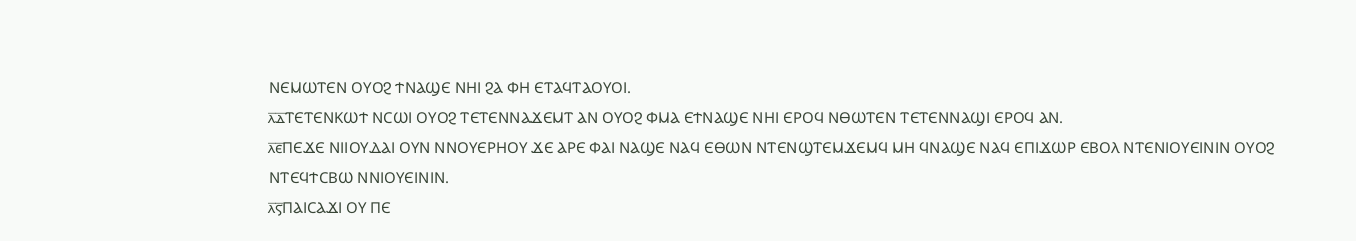ⲚⲈⲘⲰⲦⲈⲚ ⲞⲨⲞϨ ϮⲚⲀϢⲈ ⲚⲎⲒ ϨⲀ ⲪⲎ ⲈⲦⲀϤⲦⲀⲞⲨⲞⲒ.
ⲗ̅ⲇ̅ⲦⲈⲦⲈⲚⲔⲰϮ ⲚⲤⲰⲒ ⲞⲨⲞϨ ⲦⲈⲦⲈⲚⲚⲀϪⲈⲘⲦ ⲀⲚ ⲞⲨⲞϨ ⲪⲘⲀ ⲈϮⲚⲀϢⲈ ⲚⲎⲒ ⲈⲢⲞϤ ⲚⲐⲰⲦⲈⲚ ⲦⲈⲦⲈⲚⲚⲀϢⲒ ⲈⲢⲞϤ ⲀⲚ.
ⲗ̅ⲉ̅ⲠⲈϪⲈ ⲚⲒⲒⲞⲨⲆⲀⲒ ⲞⲨⲚ ⲚⲚⲞⲨⲈⲢⲎⲞⲨ ϪⲈ ⲀⲢⲈ ⲪⲀⲒ ⲚⲀϢⲈ ⲚⲀϤ ⲈⲐⲰⲚ ⲚⲦⲈⲚϢⲦⲈⲘϪⲈⲘϤ ⲘⲎ ϤⲚⲀϢⲈ ⲚⲀϤ ⲈⲠⲒϪⲰⲢ ⲈⲂⲞⲖ ⲚⲦⲈⲚⲒⲞⲨⲈⲒⲚⲒⲚ ⲞⲨⲞϨ ⲚⲦⲈϤϮⲤⲂⲰ ⲚⲚⲒⲞⲨⲈⲒⲚⲒⲚ.
ⲗ̅ⲋ̅ⲠⲀⲒⲤⲀϪⲒ ⲞⲨ ⲠⲈ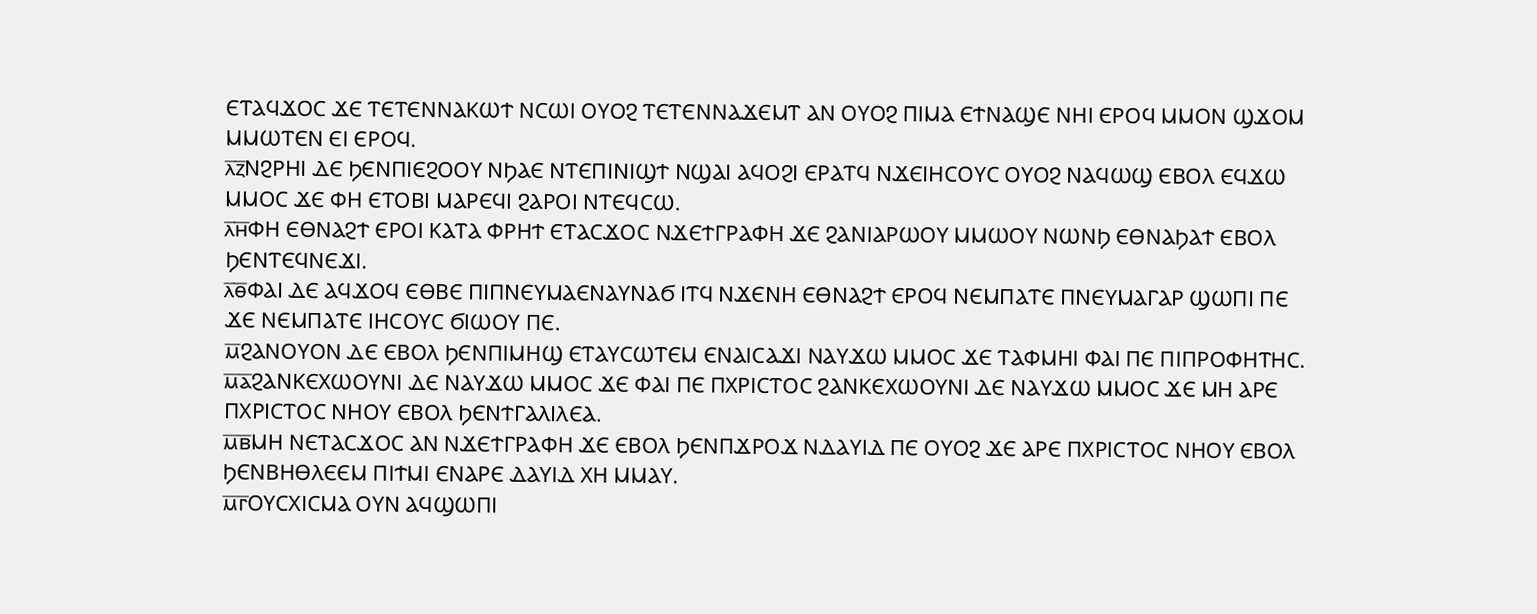ⲈⲦⲀϤϪⲞⲤ ϪⲈ ⲦⲈⲦⲈⲚⲚⲀⲔⲰϮ ⲚⲤⲰⲒ ⲞⲨⲞϨ ⲦⲈⲦⲈⲚⲚⲀϪⲈⲘⲦ ⲀⲚ ⲞⲨⲞϨ ⲠⲒⲘⲀ ⲈϮⲚⲀϢⲈ ⲚⲎⲒ ⲈⲢⲞϤ ⲘⲘⲞⲚ ϢϪⲞⲘ ⲘⲘⲰⲦⲈⲚ ⲈⲒ ⲈⲢⲞϤ.
ⲗ̅ⲍ̅ⲚϨⲢⲎⲒ ⲆⲈ ϦⲈⲚⲠⲒⲈϨⲞⲞⲨ ⲚϦⲀⲈ ⲚⲦⲈⲠⲒⲚⲒϢϮ ⲚϢⲀⲒ ⲀϤⲞϨⲒ ⲈⲢⲀⲦϤ ⲚϪⲈⲒⲎⲤⲞⲨⲤ ⲞⲨⲞϨ ⲚⲀϤⲰϢ ⲈⲂⲞⲖ ⲈϤϪⲰ ⲘⲘⲞⲤ ϪⲈ ⲪⲎ ⲈⲦⲞⲂⲒ ⲘⲀⲢⲈϤⲒ ϨⲀⲢⲞⲒ ⲚⲦⲈϤⲤⲰ.
ⲗ̅ⲏ̅ⲪⲎ ⲈⲐⲚⲀϨϮ ⲈⲢⲞⲒ ⲔⲀⲦⲀ ⲪⲢⲎϮ ⲈⲦⲀⲤϪⲞⲤ ⲚϪⲈϮⲄⲢⲀⲪⲎ ϪⲈ ϨⲀⲚⲒⲀⲢⲰⲞⲨ ⲘⲘⲰⲞⲨ ⲚⲰⲚϦ ⲈⲐⲚⲀϦⲀϮ ⲈⲂⲞⲖ ϦⲈⲚⲦⲈϤⲚⲈϪⲒ.
ⲗ̅ⲑ̅ⲪⲀⲒ ⲆⲈ ⲀϤϪⲞϤ ⲈⲐⲂⲈ ⲠⲒⲠⲚⲈⲨⲘⲀⲈⲚⲀⲨⲚⲀϬ ⲒⲦϤ ⲚϪⲈⲚⲎ ⲈⲐⲚⲀϨϮ ⲈⲢⲞϤ ⲚⲈⲘⲠⲀⲦⲈ ⲠⲚⲈⲨⲘⲀⲄⲀⲢ ϢⲰⲠⲒ ⲠⲈ ϪⲈ ⲚⲈⲘⲠⲀⲦⲈ ⲒⲎⲤⲞⲨⲤ ϬⲒⲰⲞⲨ ⲠⲈ.
ⲙ̅ϨⲀⲚⲞⲨⲞⲚ ⲆⲈ ⲈⲂⲞⲖ ϦⲈⲚⲠⲒⲘⲎϢ ⲈⲦⲀⲨⲤⲰⲦⲈⲘ ⲈⲚⲀⲒⲤⲀϪⲒ ⲚⲀⲨϪⲰ ⲘⲘⲞⲤ ϪⲈ ⲦⲀⲪⲘⲎⲒ ⲪⲀⲒ ⲠⲈ ⲠⲒⲠⲢⲞⲪⲎⲦⲎⲤ.
ⲙ̅ⲁ̅ϨⲀⲚⲔⲈⲬⲰⲞⲨⲚⲒ ⲆⲈ ⲚⲀⲨϪⲰ ⲘⲘⲞⲤ ϪⲈ ⲪⲀⲒ ⲠⲈ ⲠⲬⲢⲒⲤⲦⲞⲤ ϨⲀⲚⲔⲈⲬⲰⲞⲨⲚⲒ ⲆⲈ ⲚⲀⲨϪⲰ ⲘⲘⲞⲤ ϪⲈ ⲘⲎ ⲀⲢⲈ ⲠⲬⲢⲒⲤⲦⲞⲤ ⲚⲎⲞⲨ ⲈⲂⲞⲖ ϦⲈⲚϮⲄⲀⲖⲒⲖⲈⲀ.
ⲙ̅ⲃ̅ⲘⲎ ⲚⲈⲦⲀⲤϪⲞⲤ ⲀⲚ ⲚϪⲈϮⲄⲢⲀⲪⲎ ϪⲈ ⲈⲂⲞⲖ ϦⲈⲚⲠϪⲢⲞϪ ⲚⲆⲀⲨⲒⲆ ⲠⲈ ⲞⲨⲞϨ ϪⲈ ⲀⲢⲈ ⲠⲬⲢⲒⲤⲦⲞⲤ ⲚⲎⲞⲨ ⲈⲂⲞⲖ ϦⲈⲚⲂⲎⲐⲖⲈⲈⲘ ⲠⲒϮⲘⲒ ⲈⲚⲀⲢⲈ ⲆⲀⲨⲒⲆ ⲬⲎ ⲘⲘⲀⲨ.
ⲙ̅ⲅ̅ⲞⲨⲤⲬⲒⲤⲘⲀ ⲞⲨⲚ ⲀϤϢⲰⲠⲒ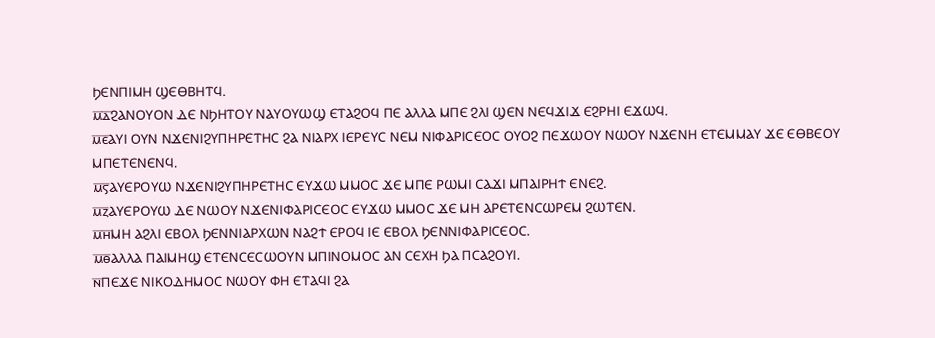ϦⲈⲚⲠⲒⲘⲎ ϢⲈⲐⲂⲎⲦϤ.
ⲙ̅ⲇ̅ϨⲀⲚⲞⲨⲞⲚ ⲆⲈ ⲚϦⲎⲦⲞⲨ ⲚⲀⲨⲞⲨⲰϢ ⲈⲦⲀϨⲞϤ ⲠⲈ ⲀⲖⲖⲀ ⲘⲠⲈ ϨⲖⲒ ϢⲈⲚ ⲚⲈϤϪⲒϪ ⲈϨⲢⲎⲒ ⲈϪⲰϤ.
ⲙ̅ⲉ̅ⲀⲨⲒ ⲞⲨⲚ ⲚϪⲈⲚⲒϨⲨⲠⲎⲢⲈⲦⲎⲤ ϨⲀ ⲚⲒⲀⲢⲬ ⲒⲈⲢⲈⲨⲤ ⲚⲈⲘ ⲚⲒⲪⲀⲢⲒⲤⲈⲞⲤ ⲞⲨⲞϨ ⲠⲈϪⲰⲞⲨ ⲚⲰⲞⲨ ⲚϪⲈⲚⲎ ⲈⲦⲈⲘⲘⲀⲨ ϪⲈ ⲈⲐⲂⲈⲞⲨ ⲘⲠⲈⲦⲈⲚⲈⲚϤ.
ⲙ̅ⲋ̅ⲀⲨⲈⲢⲞⲨⲰ ⲚϪⲈⲚⲒϨⲨⲠⲎⲢⲈⲦⲎⲤ ⲈⲨϪⲰ ⲘⲘⲞⲤ ϪⲈ ⲘⲠⲈ ⲢⲰⲘⲒ ⲤⲀϪⲒ ⲘⲠⲀⲒⲢⲎϮ ⲈⲚⲈϨ.
ⲙ̅ⲍ̅ⲀⲨⲈⲢⲞⲨⲰ ⲆⲈ ⲚⲰⲞⲨ ⲚϪⲈⲚⲒⲪⲀⲢⲒⲤⲈⲞⲤ ⲈⲨϪⲰ ⲘⲘⲞⲤ ϪⲈ ⲘⲎ ⲀⲢⲈⲦⲈⲚⲤⲰⲢⲈⲘ ϨⲰⲦⲈⲚ.
ⲙ̅ⲏ̅ⲘⲎ ⲀϨⲖⲒ ⲈⲂⲞⲖ ϦⲈⲚⲚⲒⲀⲢⲬⲰⲚ ⲚⲀϨϮ ⲈⲢⲞϤ ⲒⲈ ⲈⲂⲞⲖ ϦⲈⲚⲚⲒⲪⲀⲢⲒⲤⲈⲞⲤ.
ⲙ̅ⲑ̅ⲀⲖⲖⲀ ⲠⲀⲒⲘⲎϢ ⲈⲦⲈⲚⲤⲈⲤⲰⲞⲨⲚ ⲘⲠⲒⲚⲞⲘⲞⲤ ⲀⲚ ⲤⲈⲬⲎ ϦⲀ ⲠⲤⲀϨⲞⲨⲒ.
ⲛ̅ⲠⲈϪⲈ ⲚⲒⲔⲞⲆⲎⲘⲞⲤ ⲚⲰⲞⲨ ⲪⲎ ⲈⲦⲀϤⲒ ϨⲀ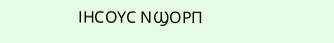ⲒⲎⲤⲞⲨⲤ ⲚϢⲞⲢⲠ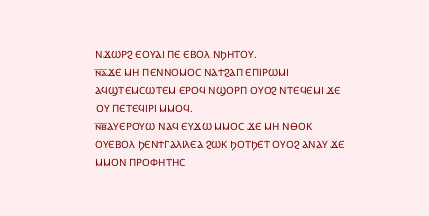ⲚϪⲰⲢϨ ⲈⲞⲨⲀⲒ ⲠⲈ ⲈⲂⲞⲖ ⲚϦⲎⲦⲞⲨ.
ⲛ̅ⲁ̅ϪⲈ ⲘⲎ ⲠⲈⲚⲚⲞⲘⲞⲤ ⲚⲀϮϨⲀⲠ ⲈⲠⲒⲢⲰⲘⲒ ⲀϤϢⲦⲈⲘⲤⲰⲦⲈⲘ ⲈⲢⲞϤ ⲚϢⲞⲢⲠ ⲞⲨⲞϨ ⲚⲦⲈϤⲈⲘⲒ ϪⲈ ⲞⲨ ⲠⲈⲦⲈϤⲒⲢⲒ ⲘⲘⲞϤ.
ⲛ̅ⲃ̅ⲀⲨⲈⲢⲞⲨⲰ ⲚⲀϤ ⲈⲨϪⲰ ⲘⲘⲞⲤ ϪⲈ ⲘⲎ ⲚⲐⲞⲔ ⲞⲨⲈⲂⲞⲖ ϦⲈⲚϮⲄⲀⲖⲒⲖⲈⲀ ϨⲰⲔ ϦⲞⲦϦⲈⲦ ⲞⲨⲞϨ ⲀⲚⲀⲨ ϪⲈ ⲘⲘⲞⲚ ⲠⲢⲞⲪⲎⲦⲎⲤ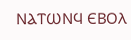ⲚⲀⲦⲰⲚϤ ⲈⲂⲞⲖ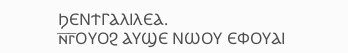ϦⲈⲚϮⲄⲀⲖⲒⲖⲈⲀ.
ⲛ̅ⲅ̅ⲞⲨⲞϨ ⲀⲨϢⲈ ⲚⲰⲞⲨ ⲈⲪⲞⲨⲀⲒ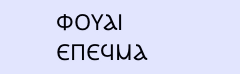ⲪⲞⲨⲀⲒ ⲈⲠⲈϤⲘⲀ